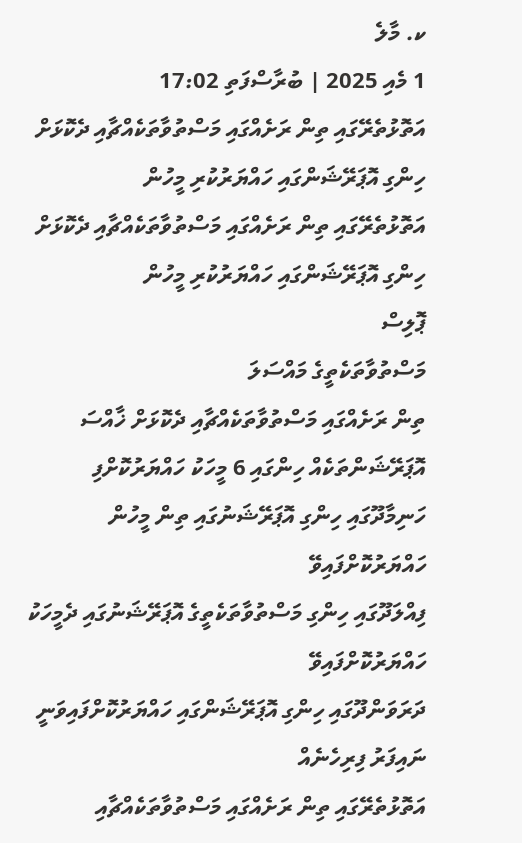ކ. މާލެ
1 މެއި 2025 | ބުރާސްފަތި 17:02
އަތޮޅުތެރޭގައި ތިން ރަށެއްގައި މަސްތުވާތަކެއްޗާއި ދެކޮޅަށް ހިންގި އޮޕަރޭޝަންގައި ހައްޔަރުކުރި މީހުން
އަތޮޅުތެރޭގައި ތިން ރަށެއްގައި މަސްތުވާތަކެއްޗާއި ދެކޮޅަށް ހިންގި އޮޕަރޭޝަންގައި ހައްޔަރުކުރި މީހުން
ޕޮލިސް
މަސްތުވާތަކެތީގެ މައްސަލަ
ތިން ރަށެއްގައި މަސްތުވާތަކެއްޗާއި ދެކޮޅަށް ޚާއްސަ އޮޕަރޭޝަންތަކެއް ހިންގައި 6 މީހަކު ހައްޔަރުކޮށްފި
ހަނިމާދޫގައި ހިންގި އޮޕަރޭޝަނުގައި ތިން މީހުން ހައްޔަރުކޮށްފައިވޭ
ފިއްލަދޫގައި ހިންގި މަސްތުވާތަކެތީގެ އޮޕަރޭޝަނުގައި ދެމީހަކު ހައްޔަރުކޮށްފައިވޭ
ދަރަވަންދޫގައި ހިންގި އޮޕަރޭޝަންގައި ހައްޔަރުކޮށްފައިވަނީ ނައިފަރު ފިރިހެނެއް
އަތޮޅުތެރޭގައި ތިން ރަށެއްގައި މަސްތުވާތަކެއްޗާއި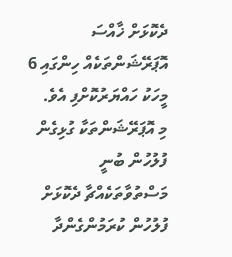ދެކޮޅަށް ޚާއްސަ އޮޕަރޭޝަންތަކެއް ހިންގައި 6 މީހަކު ހައްޔަރުކޮށްފި އެވެ.
މި އޮޕަރޭޝަންތަކާ ގުޅިގެން ފުލުހުން ބުނީ މަސްތުވާތަކެއްޗާ ދެކޮޅަށް ފުލުހުން ކުރަމުންގެންދާ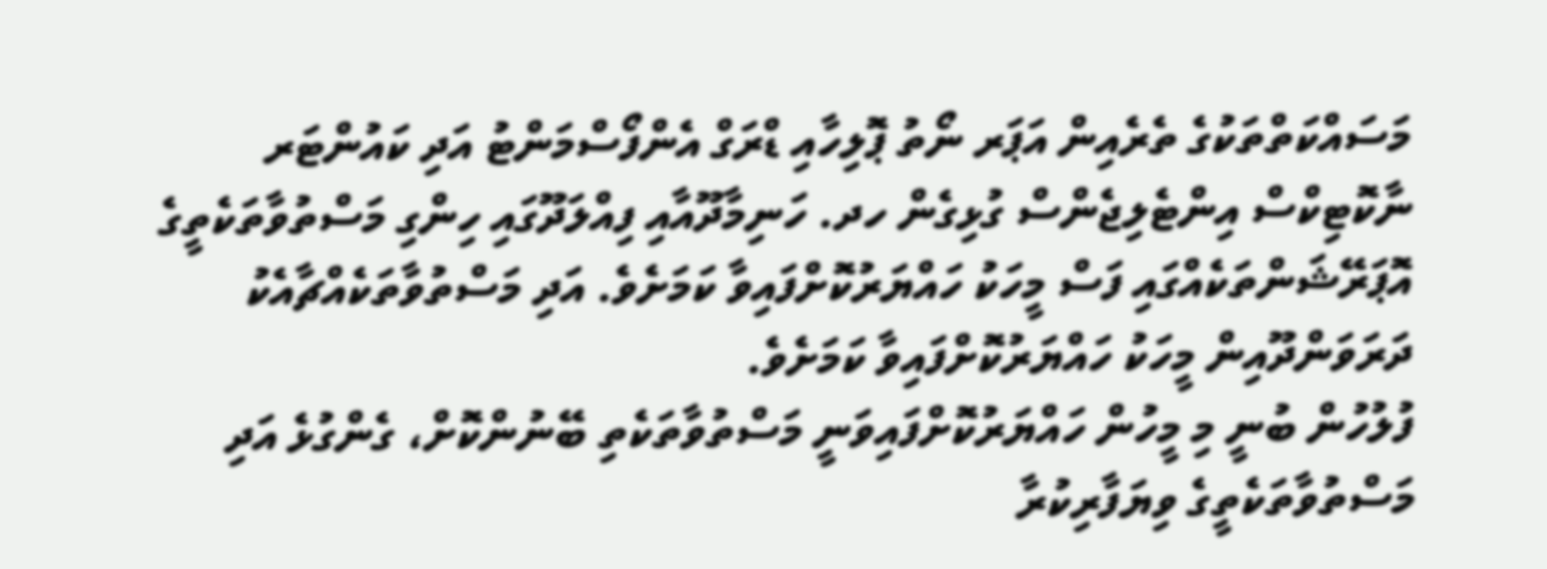މަސައްކަތްތަކުގެ ތެރެއިން އަޕަރ ނޯތު ޕޮލިހާއި ޑްރަގް އެންފޯސްމަންޓު އަދި ކައުންޓަރ ނާކޮޓިކްސް އިންޓެލިޖެންސް ގުޅިގެން ހދ. ހަނިމާދޫއާއި ފިއްލަދޫގައި ހިންގި މަސްތުވާތަކެތީގެ އޮޕަރޭޝަންތަކެއްގައި ފަސް މީހަކު ހައްޔަރުކޮށްފައިވާ ކަމަށެވެ. އަދި މަސްތުވާތަކެއްޗާއެކު ދަރަވަންދޫއިން މީހަކު ހައްޔަރުކޮށްފައިވާ ކަމަށެވެ.
ފުލުހުން ބުނީ މި މީހުން ހައްޔަރުކޮށްފައިވަނީ މަސްތުވާތަކެތި ބޭނުންކޮށް، ގެންގުޅެ އަދި މަސްތުވާތަކެތީގެ ވިޔަފާރިކުރާ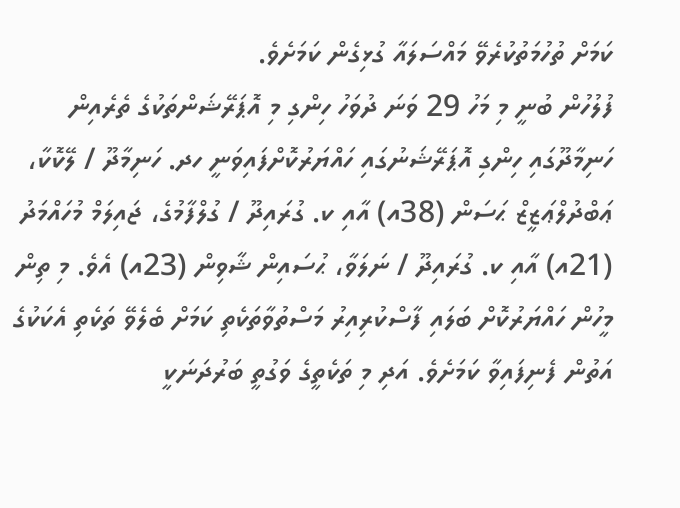ކަމަށް ތުހުމަތުކުރެވޭ މައްސަލައާ ގުޅިގެން ކަމަށެވެ.
ފުލުހުން ބުނީ މި މަހު 29 ވަނަ ދުވަހު ހިންގި މި އޮޕަރޭޝަންތަކުގެ ތެރެއިން ހަނިމާދޫގައި ހިންގި އޮޕަރޭޝަނުގައި ހައްޔަރުކޮށްފައިވަނީ ހދ. ހަނިމާދޫ / ލޭކޮކާ، ޢަބްދުލްޢަޒީޒް ޙަސަން (38އ) އާއި ކ. ގުރައިދޫ / ގުލްފާމުގެ، ޖައިލަމް މުހައްމަދު (21އ) އާއި ކ. ގުރައިދޫ / ނަލަވާ، ޙުސައިން ޝާވިން (23އ) އެވެ. މި ތިން މީހުން ހައްޔަރުކޮށް ބަލައި ފާސްކުރިއިރު މަސްތުވާތަކެތި ކަމަށް ބެލެވޭ ތަކެތި އެކަކުގެ އަތުން ފެނިފައިވާ ކަމަށެވެ. އަދި މި ތަކެތީގެ ވަގުތީ ބަރުދަނަކީ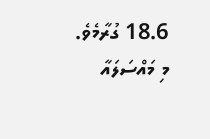18.6 ގުރާމެވެ.
މި މައްސަލައާ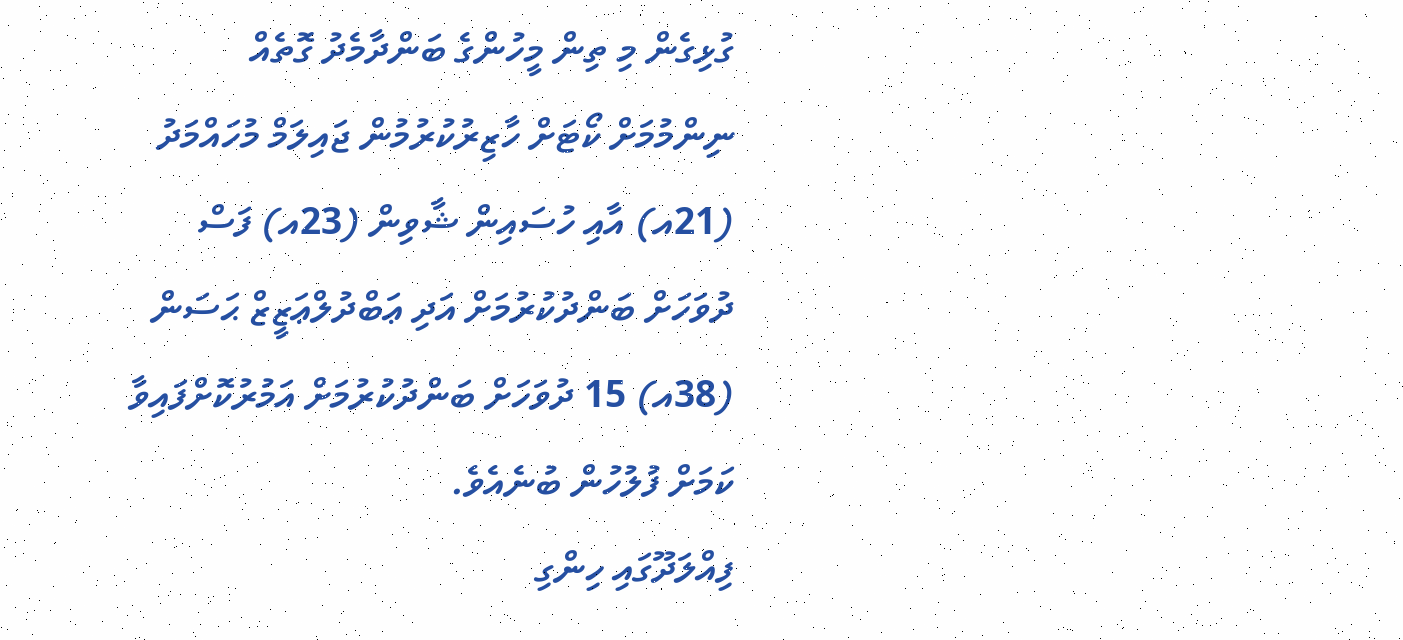ގުޅިގެން މި ތިން މީހުންގެ ބަންދާމެދު ގޮތެއް ނިންމުމަށް ކޯޓަށް ހާޒިރުކުރުމުން ޖައިލަމް މުހައްމަދު (21އ) އާއި ހުސައިން ޝާވިން (23އ) ފަސް ދުވަހަށް ބަންދުކުރުމަށް އަދި ޢަބްދުލްޢަޒީޒް ޙަސަން (38އ) 15 ދުވަހަށް ބަންދުކުރުމަށް އަމުރުކޮށްފައިވާ ކަމަށް ފުލުހުން ބުނެއެވެ.
ފިއްލަދޫގައި ހިންގި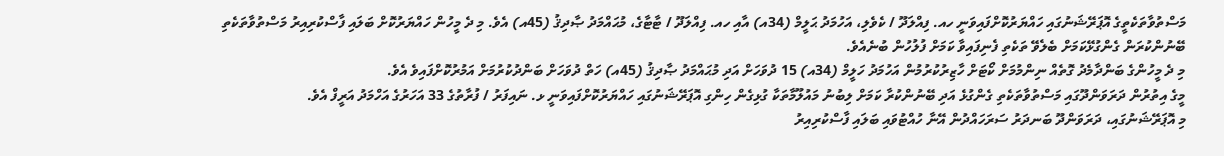މަސްތުވާތަކެތީގެ އޮޕަރޭޝަނުގައި ހައްޔަރުކޮށްފައިވަނީ ހއ. ފިއްލަދޫ / ކެވެލި، އަހުމަދު ޙަލީމް (34އ) އާއި ހއ. ފިއްލަދޫ / ޓާޓާގެ، މުޙައްމަދު ޞާދިޤު (45އ) އެވެ. މި ދެ މީހުން ހައްޔަރުކޮށް ބަލައި ފާސްކުރިއިރު މަސްތުވާތަކެތި ބޭނުންކުރަން ގެންގުޅޭކަމަށް ބެލެވޭ ތަކެތި ފެނިފައިވާ ކަމަށް ފުލުހުން ބުނެއެވެ.
މި ދެ މީހުންގެ ބަންދާމެދު ގޮތެއް ނިންމުމަށް ކޯޓަށް ހާޒިރުކުރުމުން އަހުމަދު ހަލީމް (34އ) 15 ދުވަހަށް އަދި މުޙައްމަދު ޞާދިޤު (45އ) ހަތް ދުވަހަށް ބަންދުކުރުމަށް އަމުރުކޮށްފައިވެ އެވެ.
މީގެ އިތުރުން ދަރަވަންދޫގައި މަސްތުވާތަކެތި ގެންގުޅެ އަދި ބޭނުންކުރާ ކަމަށް ލިބުނު މައުލޫމާތަކާ ގުޅިގެން ހިންގި އޮޕަރޭޝަނުގައި ހައްޔަރުކޮށްފައިވަނީ ޅ. ނައިފަރު / ފުރާތުގެ 33 އަހަރުގެ އަހްމަދު އަރީފް އެވެ.
މި އޮޕަރޭޝަނުގައި، ދަރަވަންދޫ ބަނދަރު ސަރަހައްދުން އޭނާ ހުއްޓުވައި ބަލައި ފާސްކުރިއިރު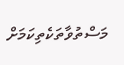މަސްތުވާތަކެތިކަމަށް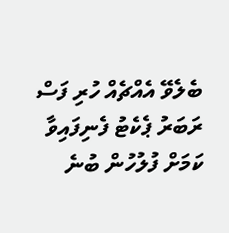ބެލެވޭ އެއްޗެއް ހުރި ފަސް ރަބަރު ޕެކެޓު ފެނިފައިވާ ކަމަށް ފުލުހުން ބުނެ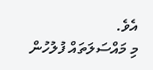އެވެ.
މި މައްސަލަތައް ފުލުހުން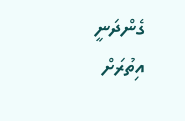ގެންދަނީ އިތުރަށް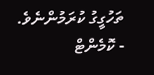ތަހުގީގު ކުރަމުންނެވެ.
- ކޮމެންޓް